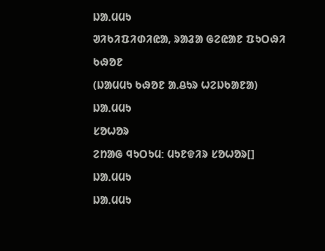ᱡᱟᱹᱢᱢᱩ
ᱣᱤᱠᱤᱯᱤᱰᱤᱭᱟ, ᱨᱟᱲᱟ ᱜᱮᱭᱟᱱ ᱯᱩᱛᱷᱤ ᱠᱷᱚᱱ
(ᱡᱟᱢᱢᱩ ᱠᱷᱚᱱ ᱟᱹᱪᱩᱨ ᱦᱮᱡᱠᱟᱱᱟ)
ᱡᱟᱹᱢᱢᱩ
ᱥᱚᱦᱚᱨ
ᱮᱴᱟᱜ ᱧᱩᱛᱩᱢ: ᱢᱩᱱᱫᱤᱨ ᱥᱚᱦᱚᱨ[]
ᱡᱟᱹᱢᱢᱩ
ᱡᱟᱹᱢᱢᱩ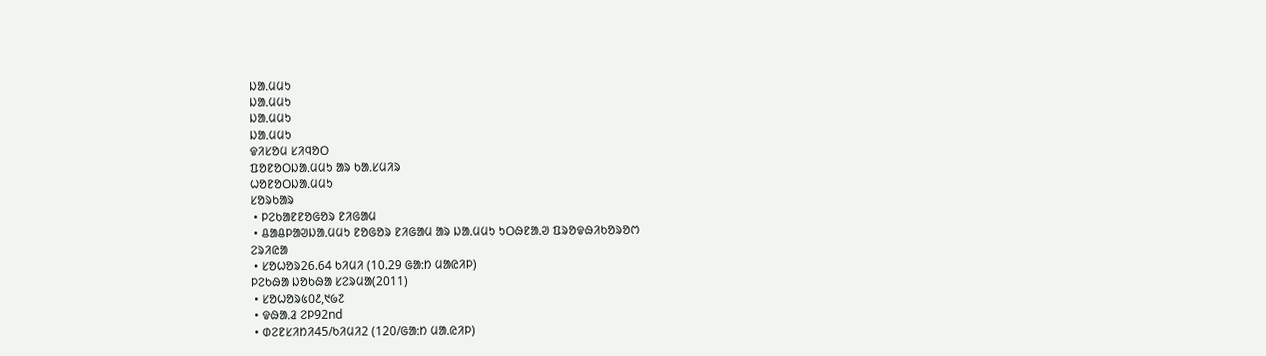ᱡᱟᱹᱢᱢᱩ
ᱡᱟᱹᱢᱢᱩ
ᱡᱟᱹᱢᱢᱩ
ᱡᱟᱹᱢᱢᱩ
ᱫᱤᱥᱚᱢ ᱥᱤᱧᱚᱛ
ᱯᱚᱱᱚᱛᱡᱟᱹᱢᱢᱩ ᱟᱨ ᱠᱟᱹᱥᱢᱤᱨ
ᱦᱚᱱᱚᱛᱡᱟᱹᱢᱢᱩ
ᱥᱚᱨᱠᱟᱨ
 • ᱞᱮᱠᱟᱱᱱᱚᱜᱚᱨ ᱱᱤᱜᱟᱢ
 • ᱪᱟᱪᱞᱟᱣᱡᱟᱹᱢᱢᱩ ᱱᱚᱜᱚᱨ ᱱᱤᱜᱟᱢ ᱟᱨ ᱡᱟᱹᱢᱢᱩ ᱩᱛᱷᱱᱟᱹᱣ ᱯᱨᱚᱫᱷᱤᱠᱚᱨᱚᱬ
ᱮᱨᱤᱭᱟ
 • ᱥᱚᱦᱚᱨ26.64 ᱠᱤᱢᱤ (10.29 ᱜᱟᱺᱴ ᱢᱟᱭᱤᱞ)
ᱞᱮᱠᱷᱟ ᱡᱚᱠᱷᱟ ᱥᱮᱨᱢᱟ(2011)
 • ᱥᱚᱦᱚᱨ᱕᱐᱒,᱑᱙᱗
 • ᱫᱷᱟᱹᱲ ᱮᱞ92nd
 • ᱰᱮᱱᱥᱤᱴᱤ45/ᱠᱤᱢᱤ2 (120/ᱜᱟᱺᱴ ᱢᱟᱹᱭᱤᱞ)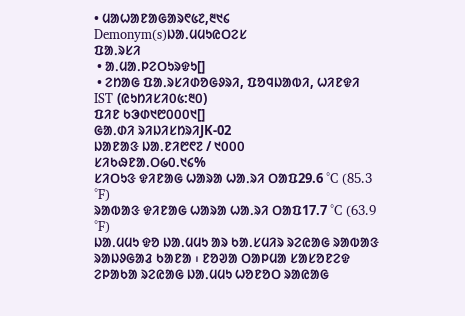• ᱢᱟᱦᱟᱱᱟᱜᱟᱨ᱖᱕᱗,᱓᱑᱔
Demonym(s)ᱡᱟᱹᱢᱢᱩᱭᱛᱮᱥ
ᱯᱟᱹᱨᱥᱤ
 • ᱟᱹᱢᱟᱹᱞᱮᱛᱩᱨᱫᱩ[]
 • ᱮᱴᱟᱜ ᱯᱟᱹᱨᱥᱤᱰᱚᱜᱽᱨᱤ, ᱯᱚᱧᱡᱟᱵᱤ, ᱦᱤᱱᱫᱤ
IST (ᱭᱩᱴᱤᱥᱤ᱐᱕:᱓᱐)
ᱯᱤᱱ ᱠᱳᱰ᱑᱘᱐᱐᱐᱑[]
ᱜᱟᱹᱰᱤ ᱨᱤᱡᱤᱥᱴᱨᱤJK-02
ᱡᱟᱱᱟᱝ ᱡᱟᱹᱱᱤ᱘᱖᱗ / ᱑᱐᱐᱐
ᱥᱤᱠᱷᱱᱟᱹᱛ᱙᱐.᱑᱔%
ᱥᱤᱛᱩᱝ ᱫᱤᱱᱟᱜ ᱦᱟᱨᱟ ᱦᱟᱹᱨᱤ ᱛᱟᱯ29.6 °C (85.3 °F)
ᱨᱟᱵᱟᱝ ᱫᱤᱱᱟᱜ ᱦᱟᱨᱟ ᱦᱟᱹᱨᱤ ᱛᱟᱯ17.7 °C (63.9 °F)
ᱡᱟᱹᱢᱢᱩ ᱫᱚ ᱡᱟᱹᱢᱢᱩ ᱟᱨ ᱠᱟᱹᱥᱢᱤᱨ ᱨᱮᱭᱟᱜ ᱨᱟᱵᱟᱝ ᱨᱟᱡᱽᱜᱟᱲ ᱠᱟᱱᱟ ᱾ ᱱᱚᱣᱟ ᱛᱟᱞᱢᱟ ᱥᱟᱥᱚᱱᱮᱫ ᱮᱞᱟᱠᱟ ᱨᱮᱭᱟᱜ ᱡᱟᱹᱢᱢᱩ ᱦᱚᱱᱚᱛ ᱨᱟᱭᱟᱜ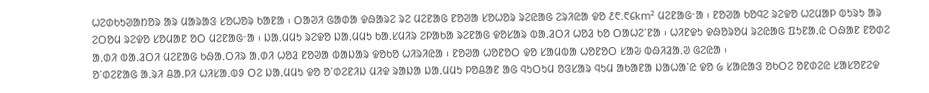ᱦᱮᱰᱠᱩᱣᱟᱴᱚᱨ ᱟᱨ ᱢᱟᱨᱟᱝ ᱥᱚᱦᱚᱨ ᱠᱟᱱᱟ ᱾ ᱛᱟᱣᱤ ᱜᱟᱰᱟ ᱫᱷᱟᱨᱮ ᱨᱮ ᱢᱮᱱᱟᱜ ᱱᱚᱣᱟ ᱥᱚᱦᱚᱨ ᱨᱮᱭᱟᱜ ᱮᱨᱤᱭᱟ ᱫᱚ ᱒᱖.᱖᱔km² ᱢᱮᱱᱟᱜᱼᱟ ᱾ ᱱᱚᱣᱟ ᱠᱚᱧᱮ ᱨᱮᱫᱚ ᱦᱮᱢᱟᱞ ᱵᱩᱨᱩ ᱟᱨ ᱮᱛᱚᱢ ᱨᱮᱫᱚ ᱥᱚᱢᱟᱱ ᱚᱛ ᱢᱮᱱᱟᱜᱼᱟ ᱾ ᱡᱟᱹᱢᱢᱩ ᱨᱮᱫᱚ ᱡᱟᱹᱢᱢᱩ ᱠᱟᱹᱥᱢᱤᱨ ᱮᱞᱟᱠᱟ ᱨᱮᱱᱟᱜ ᱫᱚᱥᱟᱨ ᱵᱟᱹᱲᱛᱤ ᱦᱚᱲ ᱠᱚ ᱛᱟᱦᱮᱸᱱᱟ ᱾ ᱦᱤᱱᱫᱩ ᱫᱷᱚᱨᱚᱢ ᱨᱮᱭᱟᱜ ᱯᱩᱱᱟᱹᱭ ᱛᱷᱟᱱ ᱱᱚᱰᱮ ᱟᱹᱰᱤ ᱵᱟᱹᱲᱛᱤ ᱢᱮᱱᱟᱜ ᱠᱷᱟᱹᱛᱤᱨ ᱟᱹᱰᱤ ᱦᱚᱲ ᱱᱚᱣᱟ ᱵᱟᱡᱟᱨ ᱫᱚᱠᱚ ᱦᱤᱨᱤᱭᱟ ᱾ ᱱᱚᱣᱟ ᱦᱚᱱᱚᱛ ᱫᱚ ᱥᱟᱢᱵᱟ ᱦᱚᱱᱚᱛ ᱥᱟᱶ ᱵᱷᱤᱲᱟᱹᱣ ᱜᱮᱭᱟ ᱾
ᱚᱸᱰᱮᱱᱟᱜ ᱟᱹᱨᱤ ᱪᱟᱹᱞᱤ ᱦᱤᱥᱟᱹᱵᱽ ᱛᱮ ᱡᱟᱹᱢᱢᱩ ᱫᱚ ᱚᱸᱰᱮᱱᱤᱡ ᱢᱤᱫ ᱨᱟᱡᱟ ᱡᱟᱹᱢᱢᱩ ᱞᱚᱪᱟᱱ ᱟᱜ ᱧᱩᱛᱩᱢ ᱚᱝᱥᱟᱨ ᱧᱩᱢ ᱟᱠᱟᱱᱟ ᱡᱟᱦᱟᱸᱭ ᱫᱚ ᱙ ᱥᱟᱭᱟᱝ ᱚᱠᱛᱮ ᱚᱱᱰᱮᱭ ᱥᱟᱥᱚᱱᱮᱫ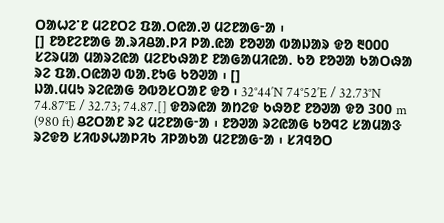ᱛᱟᱦᱮᱸᱱ ᱢᱮᱱᱛᱮ ᱯᱟᱹᱛᱭᱟᱹᱣ ᱢᱮᱱᱟᱜᱼᱟ ᱾
[] ᱱᱚᱱᱮᱱᱟᱜ ᱟᱹᱨᱤᱪᱟᱹᱞᱤ ᱞᱟᱹᱭᱟ ᱱᱚᱣᱟ ᱵᱟᱡᱟᱨ ᱫᱚ ᱓᱐᱐᱐ ᱥᱮᱨᱢᱟ ᱢᱟᱨᱮᱭᱟ ᱢᱮᱱᱠᱷᱟᱱ ᱱᱟᱜᱟᱢᱤᱭᱟᱹ ᱠᱚ ᱱᱚᱣᱟ ᱠᱟᱛᱷᱟ ᱨᱮ ᱯᱟᱹᱛᱭᱟᱣ ᱵᱟᱹᱱᱩᱜ ᱠᱚᱣᱟ ᱾ []
ᱡᱟᱹᱢᱢᱩ ᱨᱮᱭᱟᱜ ᱚᱵᱚᱥᱛᱟᱱ ᱫᱚ ᱾ 32°44′N 74°52′E / 32.73°N 74.87°E / 32.73; 74.87.[] ᱫᱚᱨᱭᱟ ᱟᱴᱮᱫ ᱠᱷᱚᱱ ᱱᱚᱣᱟ ᱫᱚ 300 m (980 ft) ᱪᱮᱛᱟᱱ ᱨᱮ ᱢᱮᱱᱟᱜᱼᱟ ᱾ ᱱᱚᱣᱟ ᱨᱮᱭᱟᱜ ᱠᱚᱧᱮ ᱥᱟᱢᱟᱝ ᱨᱮᱫᱚ ᱥᱤᱵᱽᱦᱟᱞᱤᱠ ᱤᱞᱟᱠᱟ ᱢᱮᱱᱟᱜᱼᱟ ᱾ ᱥᱤᱧᱚᱛ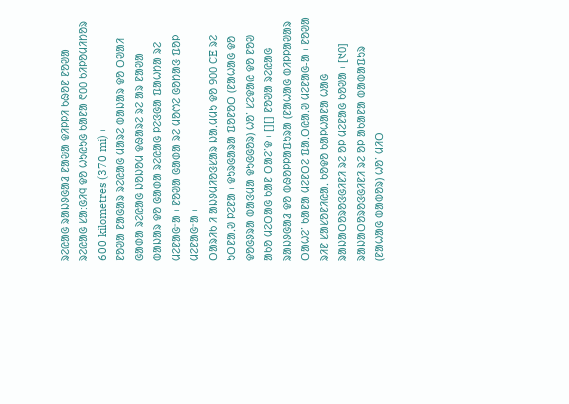ᱨᱮᱭᱟᱜ ᱨᱟᱡᱽᱜᱟᱲ ᱱᱟᱶᱟ ᱫᱤᱞᱞᱤ ᱠᱷᱚᱱ ᱱᱚᱣᱟ ᱨᱮᱭᱟᱜ ᱥᱟ:ᱜᱤᱧ ᱫᱚ ᱦᱩᱭᱩᱜ ᱠᱟᱱᱟ ᱖᱐᱐ ᱠᱤᱞᱚᱢᱤᱴᱚᱨ 600 kilometres (370 mi) ᱾
ᱱᱚᱣᱟ ᱱᱟᱜᱟᱨ ᱨᱮᱭᱟᱜ ᱢᱟᱨᱮ ᱵᱟᱡᱟᱨ ᱫᱚ ᱛᱣᱟᱤ ᱜᱟᱰᱟ ᱨᱮᱭᱟᱜ ᱡᱚᱡᱚᱢ ᱫᱷᱟᱨᱮ ᱨᱮ ᱟᱨ ᱱᱟᱣᱟ ᱵᱟᱡᱟᱨ ᱫᱚ ᱜᱟᱰᱟ ᱨᱮᱭᱟᱜ ᱞᱮᱝᱜᱟ ᱯᱟᱦᱴᱟ ᱨᱮ ᱢᱮᱱᱟᱜᱼᱟ ᱾ ᱱᱚᱣᱟ ᱜᱟᱰᱟ ᱨᱮ ᱢᱚᱬᱮ ᱜᱚᱴᱟᱝ ᱯᱚᱞ ᱢᱮᱱᱟᱜᱼᱟ ᱾
ᱛᱟᱨᱤᱠ ᱤ ᱟᱡᱽᱢᱤᱚᱝᱥᱟᱨ ᱡᱟᱹᱢᱢᱩ ᱫᱚ 900 CE ᱨᱮ ᱩᱛᱱᱟᱹᱣ ᱞᱮᱱᱟ ᱾ ᱫᱩᱨᱜᱟᱨᱟ ᱯᱚᱱᱚᱛ (ᱱᱟᱦᱟᱜ ᱫᱚ ᱫᱚᱜᱽᱨᱟ ᱵᱟᱝᱢᱟ ᱫᱩᱜᱜᱚᱨ) ᱦᱚᱸ ᱥᱮᱫᱟᱭ ᱫᱚ ᱱᱚᱣ ᱟᱠᱚ ᱢᱮᱛᱟᱜ ᱠᱟᱱ ᱛᱟᱮᱸᱫ ᱾ [][] ᱱᱚᱣᱟ ᱨᱮᱭᱟᱜ ᱨᱟᱡᱽᱜᱟᱲ ᱫᱚ ᱵᱷᱚᱞᱞᱟᱯᱩᱨᱟ (ᱱᱟᱦᱟᱜ ᱵᱤᱞᱞᱟᱣᱟᱨ ᱛᱟᱦᱮᱸ ᱠᱟᱱᱟ ᱢᱮᱱᱛᱮ ᱯᱟᱹᱛᱭᱟᱹᱣ ᱢᱮᱱᱟᱜ-ᱟ ᱾ ᱱᱚᱣᱟ ᱨᱤᱱ ᱥᱟᱥᱚᱱᱤᱭᱟᱹ ᱠᱚᱫᱚ ᱠᱟᱞᱦᱟᱱᱟ ᱦᱟᱜ ᱨᱟᱡᱟᱛᱚᱨᱚᱝᱜᱤᱱᱤ ᱨᱮ ᱚᱞ ᱢᱮᱱᱟᱜ ᱠᱚᱣᱟ ᱾ [᱑᱐] ᱨᱟᱡᱟᱛᱚᱨᱚᱝᱜᱤᱱᱤ ᱨᱮ ᱚᱞ ᱟᱠᱟᱱᱟ ᱵᱟᱵᱟᱯᱩᱨ (ᱱᱟᱦᱟᱜ ᱵᱟᱵᱚᱨ) ᱦᱚᱸ ᱢᱤᱛ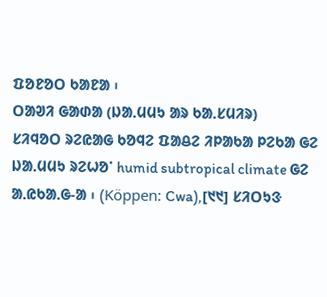ᱯᱚᱱᱚᱛ ᱠᱟᱱᱟ ᱾
ᱛᱟᱣᱤ ᱜᱟᱰᱟ (ᱡᱟᱹᱢᱢᱩ ᱟᱨ ᱠᱟᱹᱥᱢᱤᱨ)
ᱥᱤᱧᱚᱛ ᱨᱮᱭᱟᱜ ᱠᱚᱧᱮ ᱯᱟᱪᱮ ᱤᱞᱟᱠᱟ ᱞᱮᱠᱟ ᱜᱮ ᱡᱟᱹᱢᱢᱩ ᱨᱮᱦᱚᱸ humid subtropical climate ᱜᱮ ᱟᱹᱭᱠᱟᱹᱜ-ᱟ ᱾ (Köppen: Cwa),[᱑᱑] ᱥᱤᱛᱩᱝ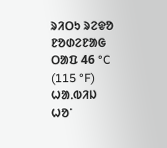ᱨᱤᱛᱩ ᱨᱮᱫᱚ ᱱᱚᱰᱮᱱᱟᱜ ᱛᱟᱯ 46 °C (115 °F) ᱦᱟᱹᱵᱤᱡ ᱦᱚᱸ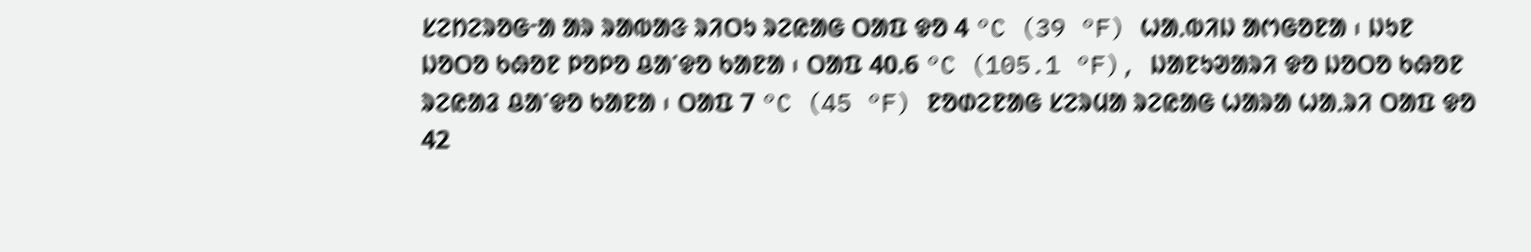ᱥᱮᱴᱮᱨᱚᱜᱼᱟ ᱟᱨ ᱨᱟᱵᱟᱝ ᱨᱤᱛᱩ ᱨᱮᱭᱟᱜ ᱛᱟᱯ ᱫᱚ 4 °C (39 °F) ᱦᱟᱹᱵᱤᱡ ᱟᱬᱜᱚᱱᱟ ᱾ ᱡᱩᱱ ᱡᱚᱛᱚ ᱠᱷᱚᱱ ᱞᱚᱞᱚ ᱪᱟᱸᱫᱚ ᱠᱟᱱᱟ ᱾ ᱛᱟᱯ 40.6 °C (105.1 °F), ᱡᱟᱱᱩᱣᱟᱨᱤ ᱫᱚ ᱡᱚᱛᱚ ᱠᱷᱚᱱ ᱨᱮᱭᱟᱲ ᱪᱟᱸᱫᱚ ᱠᱟᱱᱟ ᱾ ᱛᱟᱯ 7 °C (45 °F) ᱱᱚᱰᱮᱱᱟᱜ ᱥᱮᱨᱢᱟ ᱨᱮᱭᱟᱜ ᱦᱟᱨᱟ ᱦᱟᱹᱨᱤ ᱛᱟᱯ ᱫᱚ 42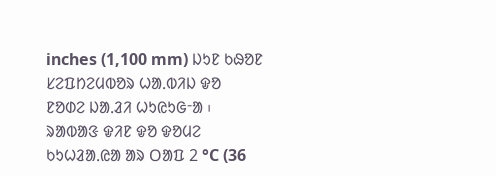inches (1,100 mm) ᱡᱩᱱ ᱠᱷᱚᱱ ᱥᱮᱯᱴᱮᱢᱵᱚᱨ ᱦᱟᱹᱵᱤᱡ ᱫᱚ ᱱᱚᱰᱮ ᱡᱟᱹᱲᱤ ᱦᱩᱭᱩᱜᱼᱟ ᱾ ᱨᱟᱵᱟᱝ ᱫᱤᱱ ᱫᱚ ᱫᱚᱢᱮ ᱠᱩᱦᱲᱟᱹᱭᱟ ᱟᱨ ᱛᱟᱯ 2 °C (36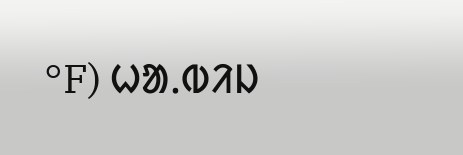°F) ᱦᱟᱹᱵᱤᱡ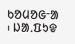ᱠᱚᱢᱚᱜᱼᱟ ᱾ ᱡᱟᱹᱯᱩᱫ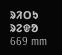ᱨᱤᱛᱩ ᱨᱮᱫᱚ 669 mm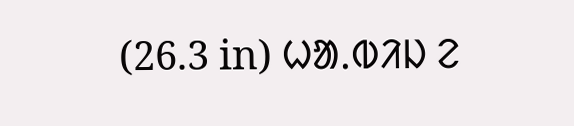(26.3 in) ᱦᱟᱹᱵᱤᱡ ᱮ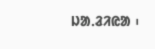ᱡᱟᱹᱲᱤᱭᱟ ᱾